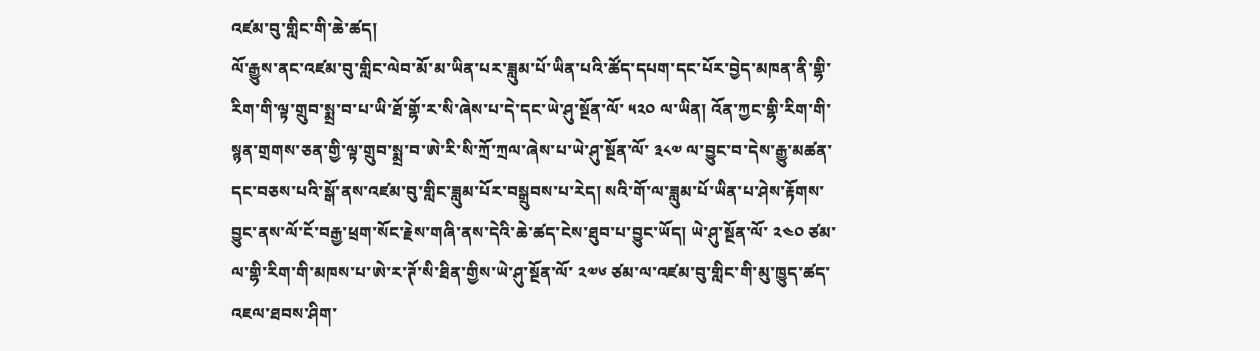འཛམ་བུ་གླིང་གི་ཆེ་ཚད།
ལོ་རྒྱུས་ནང་འཛམ་བུ་གླིང་ལེབ་མོ་མ་ཡིན་པར་ཟླུམ་པོ་ཡིན་པའི་ཚོད་དཔག་དང་པོར་བྱེད་མཁན་ནི་གྷི་རིག་གི་ལྟ་གྲུབ་སྨྲ་བ་པ་ཡི་ཐོ་གྷོ་ར་སི་ཞེས་པ་དེ་དང་ཡེ་ཤུ་སྔོན་ལོ་ ༥༢༠ ལ་ཡིན། འོན་ཀྱང་གྷི་རིག་གི་སྙན་གྲགས་ཅན་གྱི་ལྟ་གྲུབ་སྨྲ་བ་ཨེ་རི་སི་ཀྲོ་ཀྲལ་ཞེས་པ་ཡེ་ཤུ་སྔོན་ལོ་ ༣༨༧ ལ་བྱུང་བ་དེས་རྒྱུ་མཚན་དང་བཅས་པའི་སྒོ་ནས་འཛམ་བུ་གླིང་ཟླུམ་པོར་བསྒྲུབས་པ་རེད། སའི་གོ་ལ་ཟླུམ་པོ་ཡིན་པ་ཤེས་རྟོགས་བྱུང་ནས་ལོ་ངོ་བརྒྱ་ཕྲག་སོང་རྗེས་གཞི་ནས་དེའི་ཆེ་ཚད་ངེས་ཐུབ་པ་བྱུང་ཡོད། ཡེ་ཤུ་སྔོན་ལོ་ ༢༤༠ ཙམ་ལ་གྷི་རིག་གི་མཁས་པ་ཨེ་ར་ཊོ་སི་ཐིན་གྱིས་ཡེ་ཤུ་སྔོན་ལོ་ ༢༧༦ ཙམ་ལ་འཛམ་བུ་གླིང་གི་མུ་ཁྱུད་ཚད་འཇལ་ཐབས་ཤིག་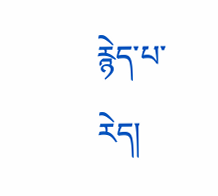རྙེད་པ་རེད།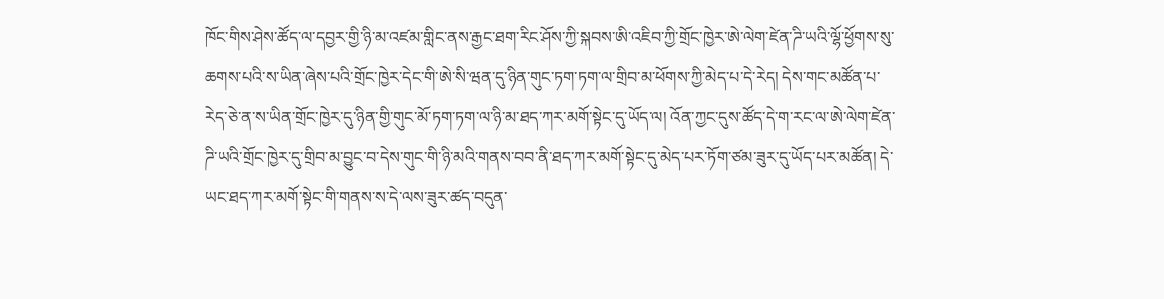ཁོང་གིས་ཤེས་ཚོད་ལ་དབྱར་གྱི་ཉི་མ་འཛམ་གླིང་ནས་རྒྱང་ཐག་རིང་ཤོས་ཀྱི་སྐབས་ཨི་འཇིབ་ཀྱི་གྲོང་ཁྱེར་ཨེ་ལེག་ཛེན་ཌི་ཡའི་ལྷོ་ཕྱོགས་སུ་ཆགས་པའི་ས་ཡིན་ཞེས་པའི་གྲོང་ཁྱེར་དེང་གི་ཨེ་སི་ཝན་དུ་ཉིན་གུང་ཏག་ཏག་ལ་གྲིབ་མ་ཕོགས་ཀྱི་མེད་པ་དེ་རེད། དེས་གང་མཚོན་པ་རེད་ཅེ་ན་ས་ཡིན་གྲོང་ཁྱེར་དུ་ཉིན་གྱི་གུང་མོ་ཏག་ཏག་ལ་ཉི་མ་ཐད་ཀར་མགོ་སྟེང་དུ་ཡོད་ལ། འོན་ཀྱང་དུས་ཚོད་དེ་ག་རང་ལ་ཨེ་ལེག་ཛེན་ཌི་ཡའི་གྲོང་ཁྱེར་དུ་གྲིབ་མ་བྱུང་བ་དེས་གུང་གི་ཉི་མའི་གནས་བབ་ནི་ཐད་ཀར་མགོ་སྟེང་དུ་མེད་པར་ཏོག་ཙམ་ཟུར་དུ་ཡོད་པར་མཚོན། དེ་ཡང་ཐད་ཀར་མགོ་སྟེང་གི་གནས་ས་དེ་ལས་ཟུར་ཚད་བདུན་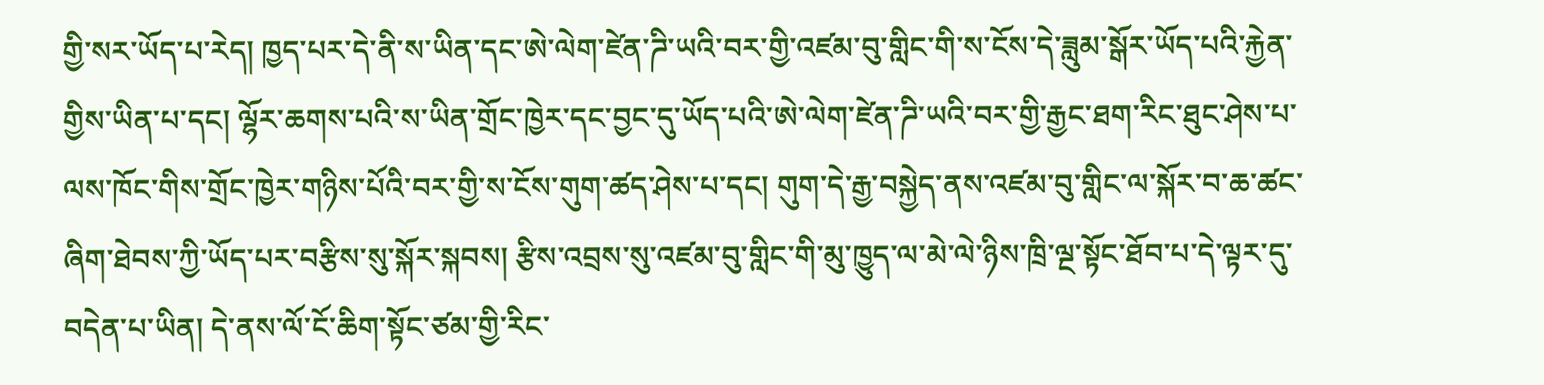གྱི་སར་ཡོད་པ་རེད། ཁྱད་པར་དེ་ནི་ས་ཡིན་དང་ཨེ་ལེག་ཛེན་ཌི་ཡའི་བར་གྱི་འཛམ་བུ་གླིང་གི་ས་ངོས་དེ་ཟླུམ་སྒོར་ཡོད་པའི་རྐྱེན་གྱིས་ཡིན་པ་དང། ལྷོར་ཆགས་པའི་ས་ཡིན་གྲོང་ཁྱེར་དང་བྱང་དུ་ཡོད་པའི་ཨེ་ལེག་ཛེན་ཌི་ཡའི་བར་གྱི་རྒྱང་ཐག་རིང་ཐུང་ཤེས་པ་ལས་ཁོང་གིས་གྲོང་ཁྱེར་གཉིས་པོའི་བར་གྱི་ས་ངོས་གུག་ཚད་ཤེས་པ་དང། གུག་དེ་རྒྱ་བསྐྱེད་ནས་འཛམ་བུ་གླིང་ལ་སྐོར་བ་ཆ་ཚང་ཞིག་ཐེབས་ཀྱི་ཡོད་པར་བརྩིས་སུ་སྐོར་སྐབས། རྩིས་འབྲས་སུ་འཛམ་བུ་གླིང་གི་མུ་ཁྱུད་ལ་མེ་ལེ་ཉིས་ཁྲི་ལྔ་སྟོང་ཐོབ་པ་དེ་ལྟར་དུ་བདེན་པ་ཡིན། དེ་ནས་ལོ་ངོ་ཆིག་སྟོང་ཙམ་གྱི་རིང་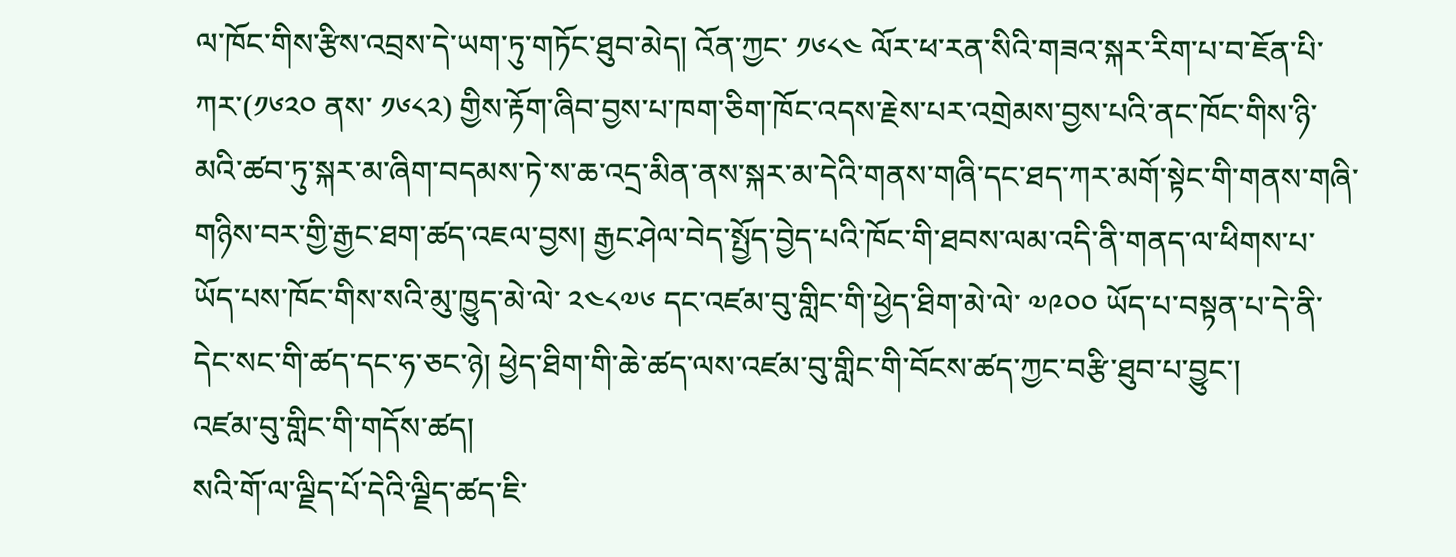ལ་ཁོང་གིས་རྩིས་འབྲས་དེ་ཡག་ཏུ་གཏོང་ཐུབ་མེད། འོན་ཀྱང་ ༡༦༨༤ ལོར་ཕ་རན་སིའི་གཟའ་སྐར་རིག་པ་བ་ཇོན་པི་ཀར་(༡༦༢༠ ནས་ ༡༦༨༢) གྱིས་རྟོག་ཞིབ་བྱས་པ་ཁག་ཅིག་ཁོང་འདས་རྗེས་པར་འགྲེམས་བྱས་པའི་ནང་ཁོང་གིས་ཉི་མའི་ཚབ་ཏུ་སྐར་མ་ཞིག་བདམས་ཏེ་ས་ཆ་འདྲ་མིན་ནས་སྐར་མ་དེའི་གནས་གཞི་དང་ཐད་ཀར་མགོ་སྟེང་གི་གནས་གཞི་གཉིས་བར་གྱི་རྒྱང་ཐག་ཚད་འཇལ་བྱས། རྒྱང་ཤེལ་བེད་སྤྱོད་བྱེད་པའི་ཁོང་གི་ཐབས་ལམ་འདི་ནི་གནད་ལ་ཕིགས་པ་ཡོད་པས་ཁོང་གིས་སའི་མུ་ཁྱུད་མེ་ལེ་ ༢༤༨༧༦ དང་འཛམ་བུ་གླིང་གི་ཕྱེད་ཐིག་མེ་ལེ་ ༧༩༠༠ ཡོད་པ་བསྟན་པ་དེ་ནི་དེང་སང་གི་ཚད་དང་ཧ་ཅང་ཉེ། ཕྱེད་ཐིག་གི་ཆེ་ཚད་ལས་འཛམ་བུ་གླིང་གི་བོངས་ཚད་ཀྱང་བརྩི་ཐུབ་པ་བྱུང་།
འཛམ་བུ་གླིང་གི་གདོས་ཚད།
སའི་གོ་ལ་ལྗིད་པོ་དེའི་ལྗིད་ཚད་ཇི་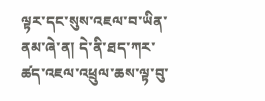ལྟར་དང་སུས་འཇལ་བ་ཡིན་ནམ་ཞེ་ན། དེ་ནི་ཐད་ཀར་ཚད་འཇལ་འཕྲུལ་ཆས་ལྟ་བུ་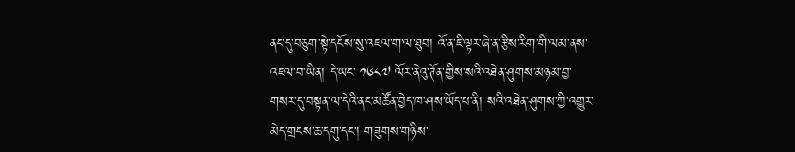ནང་དུ་བཅུག་སྟེ་དངོས་སུ་འཇལ་ག་ལ་ཐུབ། འོ་ན་ཇི་ལྟར་ཞེ་ན་རྩིས་རིག་གི་ལམ་ནས་འཇལ་བ་ཡིན། དེ་ཡང་ ༡༦༨༧ ལོར་ནེའུ་ཊོན་གྱིས་སའི་འཐེན་ཤུགས་མཉམ་བྱ་གསར་དུ་བསྟན་ལ་དེའི་ནང་མཚོན་བྱེད་ཁ་ཤས་ཡོད་པ་ནི། སའི་འཐེན་ཤུགས་ཀྱི་འགྱུར་མེད་གྲངས་ཆ་དགུ་དང་། གཟུགས་གཉིས་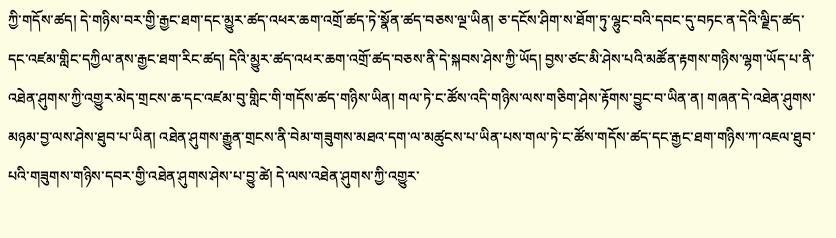ཀྱི་གདོས་ཚད། དེ་གཉིས་བར་གྱི་རྒྱང་ཐག་དང་མྱུར་ཚད་འཕར་ཆག་འགྲོ་ཚད་ཏེ་སྣོན་ཚད་བཅས་ལྔ་ཡིན། ཅ་དངོས་ཤིག་ས་ཐོག་ཏུ་ལྷུང་བའི་དབང་དུ་བཏང་ན་དེའི་ལྗིད་ཚད་དང་འཛམ་གླིང་དཀྱིལ་ནས་རྒྱང་ཐག་རིང་ཚད། དེའི་མྱུར་ཚད་འཕར་ཆག་འགྲོ་ཚད་བཅས་ནི་དེ་སྐབས་ཤེས་ཀྱི་ཡོད། བྱས་ཙང་མི་ཤེས་པའི་མཚོན་རྟགས་གཉིས་ལྷག་ཡོད་པ་ནི་འཐེན་ཤུགས་ཀྱི་འགྱུར་མེད་གྲངས་ཆ་དང་འཛམ་བུ་གླིང་གི་གདོས་ཚད་གཉིས་ཡིན། གལ་ཏེ་ང་ཚོས་འདི་གཉིས་ལས་གཅིག་ཤེས་རྟོགས་བྱུང་བ་ཡིན་ན། གཞན་དེ་འཐེན་ཤུགས་མཉམ་བྱ་ལས་ཤེས་ཐུབ་པ་ཡིན། འཐེན་ཤུགས་རྒྱུན་གྲངས་ནི་བེམ་གཟུགས་མཐའ་དག་ལ་མཚུངས་པ་ཡིན་པས་གལ་ཏེ་ང་ཚོས་གདོས་ཚད་དང་རྒྱང་ཐག་གཉིས་ཀ་འཇལ་ཐུབ་པའི་གཟུགས་གཉིས་དབར་གྱི་འཐེན་ཤུགས་ཤེས་པ་བྱུ་ཚེ། དེ་ལས་འཐེན་ཤུགས་ཀྱི་འགྱུར་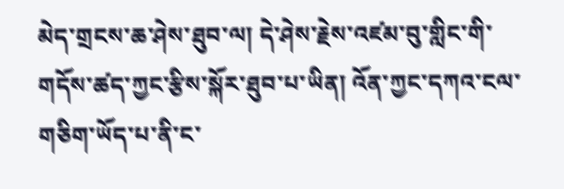མེད་གྲངས་ཆ་ཤེས་ཐུབ་ལ། དེ་ཤེས་རྗེས་འཛམ་བུ་གླིང་གི་གདོས་ཚད་ཀྱང་རྩིས་སྐོར་ཐུབ་པ་ཡིན། འོན་ཀྱང་དཀའ་ངལ་གཅིག་ཡོད་པ་ནི་ང་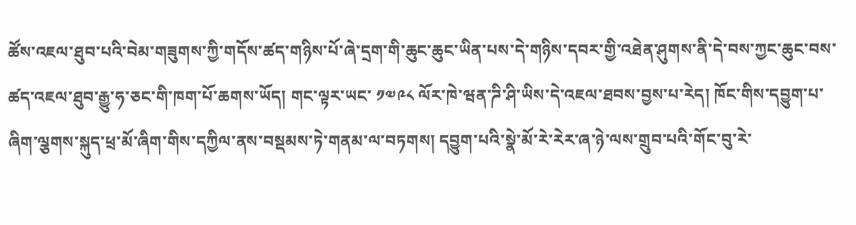ཚོས་འཇལ་ཐུབ་པའི་བེམ་གཟུགས་ཀྱི་གདོས་ཚད་གཉིས་པོ་ཞེ་དྲག་གི་ཆུང་ཆུང་ཡིན་པས་དེ་གཉིས་དབར་གྱི་འཐེན་ཤུགས་ནི་དེ་བས་ཀྱང་ཆུང་བས་ཚད་འཇལ་ཐུབ་རྒྱུ་ཧ་ཅང་གི་ཁག་པོ་ཆགས་ཡོད། གང་ལྟར་ཡང་ ༡༧༩༨ ལོར་ཁེ་ཝན་ཌི་ཤི་ཡིས་དེ་འཇལ་ཐབས་བྱས་པ་རེད། ཁོང་གིས་དབྱུག་པ་ཞིག་ལྕགས་སྐུད་ཕྲ་མོ་ཞིག་གིས་དཀྱིལ་ནས་བསྡམས་ཏེ་གནམ་ལ་བཏགས། དབྱུག་པའི་སྣེ་མོ་རེ་རེར་ཞ་ཉེ་ལས་གྲུབ་པའི་གོང་བུ་རེ་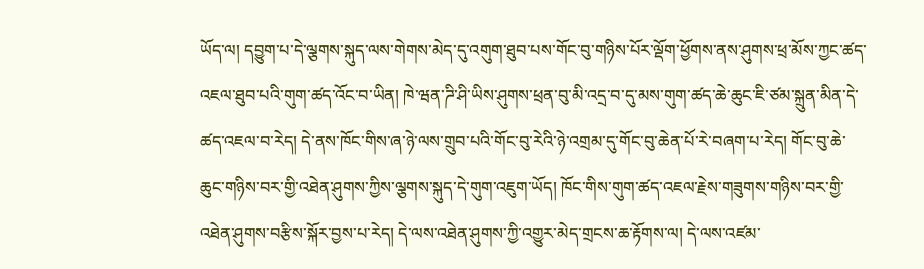ཡོད་ལ། དབྱུག་པ་དེ་ལྕགས་སྐུད་ལས་གེགས་མེད་དུ་འགུག་ཐུབ་པས་གོང་བུ་གཉིས་པོར་ལྡོག་ཕྱོགས་ནས་ཤུགས་ཕྲ་མོས་ཀྱང་ཚད་འཇལ་ཐུབ་པའི་གུག་ཚད་འོང་བ་ཡིན། ཁེ་ཝན་ཌི་ཤི་ཡིས་ཤུགས་ཕྲན་བུ་མི་འདྲ་བ་དུ་མས་གུག་ཚད་ཆེ་ཆུང་ཇི་ཙམ་སྐྲུན་མིན་དེ་ཚད་འཇལ་བ་རེད། དེ་ནས་ཁོང་གིས་ཞ་ཉེ་ལས་གྲུབ་པའི་གོང་བུ་རེའི་ཉེ་འགྲམ་དུ་གོང་བུ་ཆེན་པོ་རེ་བཞག་པ་རེད། གོང་བུ་ཆེ་ཆུང་གཉིས་བར་གྱི་འཐེན་ཤུགས་ཀྱིས་ལྕགས་སྐུད་དེ་གུག་འཇུག་ཡོད། ཁོང་གིས་གུག་ཚད་འཇལ་རྗེས་གཟུགས་གཉིས་བར་གྱི་འཐེན་ཤུགས་བརྩིས་སྐོར་བྱས་པ་རེད། དེ་ལས་འཐེན་ཤུགས་ཀྱི་འགྱུར་མེད་གྲངས་ཆ་རྟོགས་ལ། དེ་ལས་འཛམ་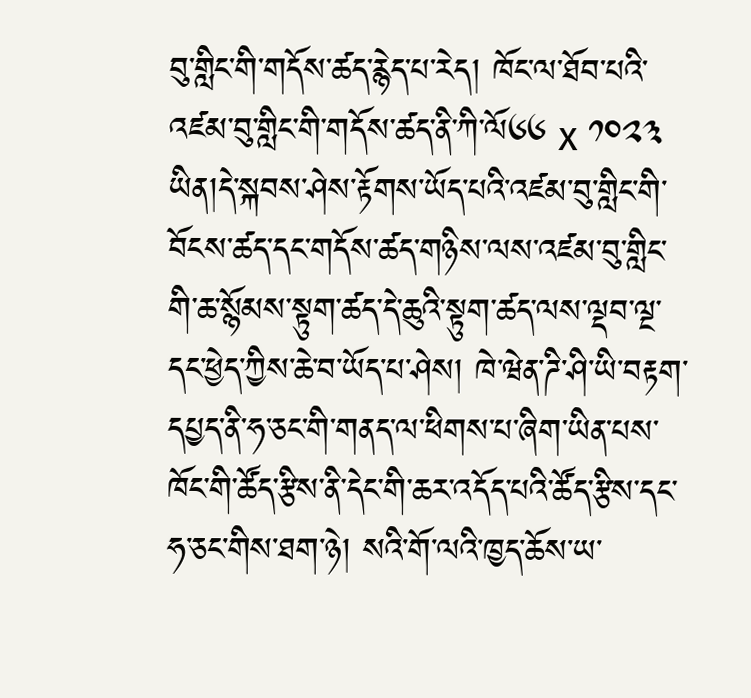བུ་གླིང་གི་གདོས་ཚད་རྙེད་པ་རེད། ཁོང་ལ་ཐོབ་པའི་འཛམ་བུ་གླིང་གི་གདོས་ཚད་ནི་ཀི་ལོ༦༦ x ༡༠༢༣ ཡིན།དེ་སྐབས་ཤེས་རྟོགས་ཡོད་པའི་འཛམ་བུ་གླིང་གི་བོངས་ཚད་དང་གདོས་ཚད་གཉིས་ལས་འཛམ་བུ་གླིང་གི་ཆ་སྙོམས་སྟུག་ཚད་དེ་ཆུའི་སྟུག་ཚད་ལས་ལྡབ་ལྔ་དང་ཕྱེད་ཀྱིས་ཆེ་བ་ཡོད་པ་ཤེས། ཁེ་ཝེན་ཌི་ཤི་ཡི་བརྟག་དཔྱད་ནི་ཧ་ཅང་གི་གནད་ལ་ཕིགས་པ་ཞིག་ཡིན་པས་ཁོང་གི་ཚོད་རྩིས་ནི་དེང་གི་ཆར་འདོད་པའི་ཚོད་རྩིས་དང་ཧ་ཅང་གིས་ཐག་ཉེ། སའི་གོ་ལའི་ཁྱད་ཆོས་ཡ་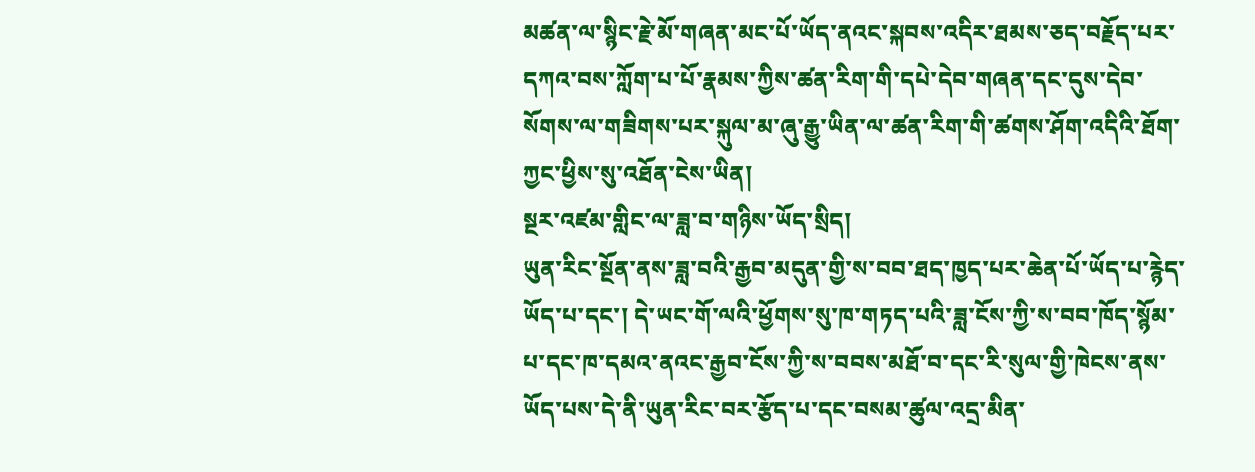མཚན་ལ་སྙིང་རྗེ་མོ་གཞན་མང་པོ་ཡོད་ནའང་སྐབས་འདིར་ཐམས་ཅད་བརྗོད་པར་དཀའ་བས་ཀློག་པ་པོ་རྣམས་ཀྱིས་ཚན་རིག་གི་དཔེ་དེབ་གཞན་དང་དུས་དེབ་སོགས་ལ་གཟིགས་པར་སྐུལ་མ་ཞུ་རྒྱུ་ཡིན་ལ་ཚན་རིག་གི་ཚགས་ཤོག་འདིའི་ཐོག་ཀྱང་ཕྱིས་སུ་འཐོན་ངེས་ཡིན།
སྔར་འཛམ་གླིང་ལ་ཟླ་བ་གཉིས་ཡོད་སྲིད།
ཡུན་རིང་སྔོན་ནས་ཟླ་བའི་རྒྱབ་མདུན་གྱི་ས་བབ་ཐད་ཁྱད་པར་ཆེན་པོ་ཡོད་པ་རྙེད་ཡོད་པ་དང་། དེ་ཡང་གོ་ལའི་ཕྱོགས་སུ་ཁ་གཏད་པའི་ཟླ་ངོས་ཀྱི་ས་བབ་ཁོད་སྙོམ་པ་དང་ཁ་དམའ་ནའང་རྒྱབ་ངོས་ཀྱི་ས་བབས་མཐོ་བ་དང་རི་སུལ་གྱི་ཁེངས་ནས་ཡོད་པས་དེ་ནི་ཡུན་རིང་བར་རྩོད་པ་དང་བསམ་ཚུལ་འདྲ་མིན་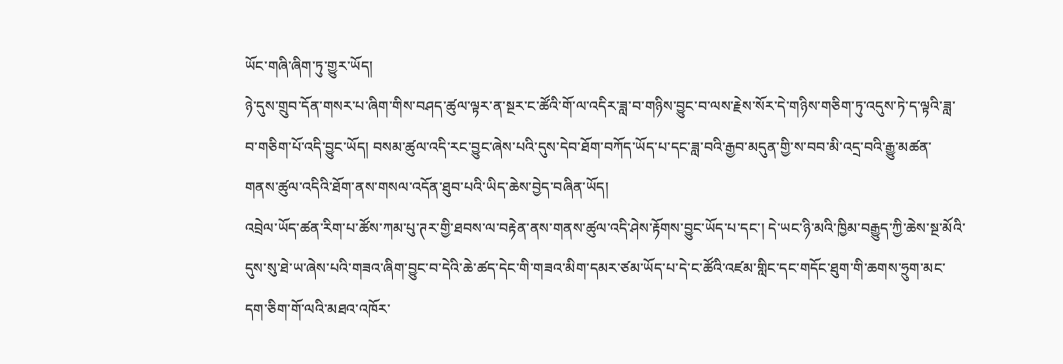ཡོང་གཞི་ཞིག་ཏུ་གྱུར་ཡོད།
ཉེ་དུས་གྲུབ་དོན་གསར་པ་ཞིག་གིས་བཤད་ཚུལ་ལྟར་ན་སྔར་ང་ཚོའི་གོ་ལ་འདིར་ཟླ་བ་གཉིས་བྱུང་བ་ལས་རྗེས་སོར་དེ་གཉིས་གཅིག་ཏུ་འདུས་ཏེ་ད་ལྟའི་ཟླ་བ་གཅིག་པོ་འདི་བྱུང་ཡོད། བསམ་ཚུལ་འདི་རང་བྱུང་ཞེས་པའི་དུས་དེབ་ཐོག་བཀོད་ཡོད་པ་དང་ཟླ་བའི་རྒྱབ་མདུན་གྱི་ས་བབ་མི་འདྲ་བའི་རྒྱུ་མཚན་གནས་ཚུལ་འདིའི་ཐོག་ནས་གསལ་འདོན་ཐུབ་པའི་ཡིད་ཆེས་བྱེད་བཞིན་ཡོད།
འབྲེལ་ཡོད་ཚན་རིག་པ་ཚོས་ཀམ་པུ་ཊར་གྱི་ཐབས་ལ་བརྟེན་ནས་གནས་ཚུལ་འདི་ཤེས་རྟོགས་བྱུང་ཡོད་པ་དང་། དེ་ཡང་ཉི་མའི་ཁྱིམ་བརྒྱུད་ཀྱི་ཆེས་སྔ་མོའི་དུས་སུ་ཐེ་ཡ་ཞེས་པའི་གཟའ་ཞིག་བྱུང་བ་དེའི་ཆེ་ཚད་དེང་གི་གཟའ་མིག་དམར་ཙམ་ཡོད་པ་དེ་ང་ཚོའི་འཛམ་གླིང་དང་གདོང་ཐུག་གི་ཆགས་ཧྲུག་མང་དག་ཅིག་གོ་ལའི་མཐའ་འཁོར་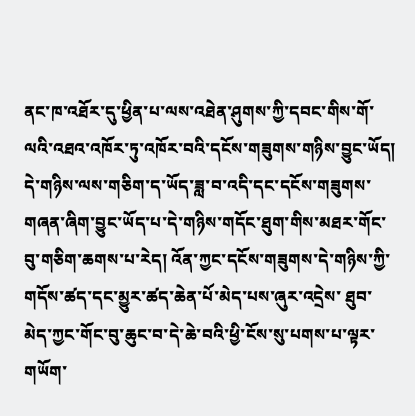ནང་ཁ་འཐོར་དུ་ཕྱིན་པ་ལས་འཐེན་ཤུགས་ཀྱི་དབང་གིས་གོ་ལའི་འཐའ་འཁོར་ཏུ་འཁོར་བའི་དངོས་གཟུགས་གཉིས་བྱུང་ཡོད། དེ་གཉིས་ལས་གཅིག་ད་ཡོད་ཟླ་བ་འདི་དང་དངོས་གཟུགས་གཞན་ཞིག་བྱུང་ཡོད་པ་དེ་གཉིས་གདོང་ཐུག་གིས་མཐར་གོང་བུ་གཅིག་ཆགས་པ་རེད། འོན་ཀྱང་དངོས་གཟུགས་དེ་གཉིས་ཀྱི་གདོས་ཚད་དང་མྱུར་ཚད་ཆེན་པོ་མེད་པས་ཞུར་འདྲེས་ ཐུབ་མེད་ཀྱང་གོང་བུ་ཆུང་བ་དེ་ཆེ་བའི་ཕྱི་ངོས་སུ་པགས་པ་ལྟར་གཡོག་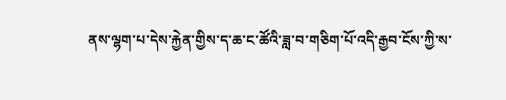ནས་ལྷག་པ་དེས་རྐྱེན་གྱིས་ད་ཆ་ང་ཚོའི་ཟླ་བ་གཅིག་པོ་འདི་རྒྱབ་ངོས་ཀྱི་ས་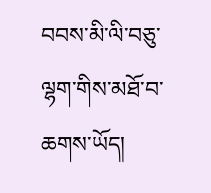བབས་མི་ལི་བཅུ་ལྷག་གིས་མཐོ་བ་ཆགས་ཡོད།